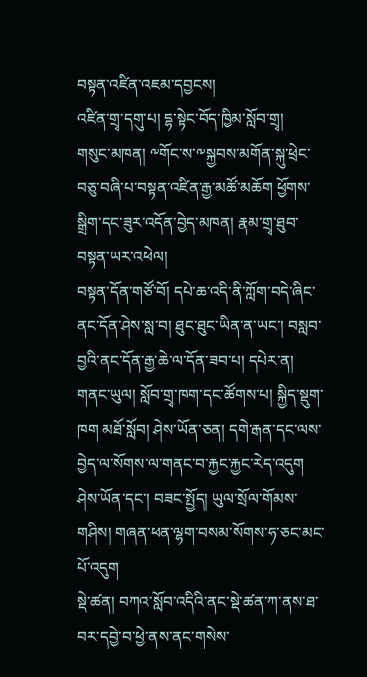བསྟན་འཛིན་འཇམ་དབྱངས།
འཛིན་གྲྭ་དགུ་པ། དྷ་སྟེང་བོད་ཁྱིམ་སློབ་གྲྭ།
གསུང་མཁན། ༸གོང་ས་༸སྐྱབས་མགོན་སྐུ་ཕྲེང་བཅུ་བཞི་པ་བསྟན་འཛིན་རྒྱ་མཚོ་མཆོག ཕྱོགས་སྒྲིག་དང་ཟུར་འདོན་བྱེད་མཁན། རྣམ་གྲྭ་ཐུབ་བསྟན་ཡར་འཕེལ།
བསྟན་དོན་གཙོ་བོ། དཔེ་ཆ་འདི་ནི་ཀློག་བདེ་ཞིང་ནང་དོན་ཤེས་སླ་བ། ཐུང་ཐུང་ཡིན་ན་ཡང་། བསླབ་བྱའི་ནང་དོན་རྒྱ་ཆེ་ལ་དོན་ཟབ་པ། དཔེར་ན། གནང་ཡུལ། སློབ་གྲྭ་ཁག་དང་ཚོགས་པ། སྐྱིད་སྡུག་ཁག མཐོ་སློབ། ཤེས་ཡོན་ཅན། དགེ་རྒན་དང་ལས་བྱེད་ལ་སོགས་ལ་གནང་བ་རྐྱང་རྐྱང་རེད་འདུག ཤེས་ཡོན་དང་། བཟང་སྤྱོད། ཡུལ་སྲོལ་གོམས་གཤིས། གཞན་ཕན་ལྷག་བསམ་སོགས་ཧ་ཅང་མང་པོ་འདུག
སྡེ་ཚན། བཀའ་སློབ་འདིའི་ནང་སྡེ་ཚན་ཀ་ནས་ཐ་བར་དབྱེ་བ་ཕྱེ་ནས་ནང་གསེས་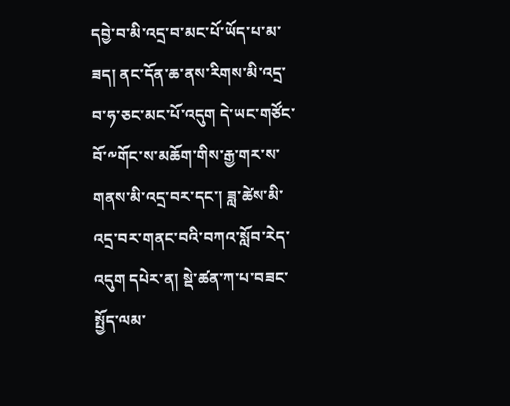དབྱེ་བ་མི་འདྲ་བ་མང་པོ་ཡོད་པ་མ་ཟད། ནང་དོན་ཆ་ནས་རིགས་མི་འདྲ་བ་ཧ་ཅང་མང་པོ་འདུག དེ་ཡང་གཙོང་བོ་༸གོང་ས་མཆོག་གིས་རྒྱ་གར་ས་གནས་མི་འདྲ་བར་དང་། ཟླ་ཚེས་མི་འདྲ་བར་གནང་བའི་བཀའ་སློབ་རེད་འདུག དཔེར་ན། སྡེ་ཚན་ཀ་པ་བཟང་སྤྱོད་ལམ་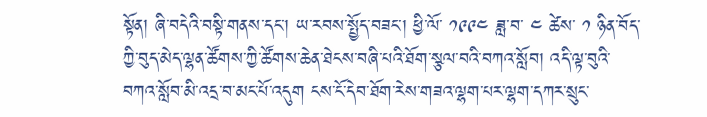སྟོན། ཞི་བདེའི་བསྟི་གནས་དང་། ཡ་རབས་སྤྱོད་བཟང་། ཕྱི་ལོ་ ༡༩༩༤ ཟླ་བ་ ༤ ཚེས་ ༡ ཉིན་བོད་ཀྱི་བུད་མེད་ལྷན་ཚོགས་ཀྱི་ཚོགས་ཆེན་ཐེངས་བཞི་པའི་ཐོག་སྩལ་བའི་བཀའ་སློབ། འདི་ལྟ་བུའི་བཀའ་སློབ་མི་འདྲ་བ་མང་པོ་འདུག ངས་ངོ་དེབ་ཐོག་རེས་གཟའ་ལྷག་པར་ལྷག་དཀར་སྲུང་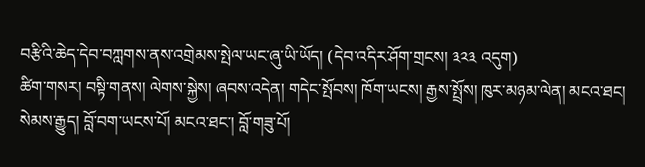བརྩིའི་ཆེད་དེབ་བཀླགས་ནས་འགྲེམས་སྤེལ་ཡང་ཞུ་ཡི་ཡོད། (དེབ་འདིར་ཤོག་གྲངས། ༣༢༣ འདུག)
ཚིག་གསར། བསྟི་གནས། ལེགས་སྐྱེས། ཞབས་འདེན། གདེང་སྤོབས། ཁོག་ཡངས། རྒྱས་སྤྲོས། ཁུར་མཉམ་ལེན། མངའ་ཐང། སེམས་རྒྱུད། བློ་བག་ཡངས་པོ། མངའ་ཐང་། བློ་གཟུ་པོ།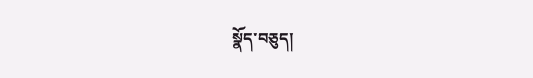སྣོད་བཅུད།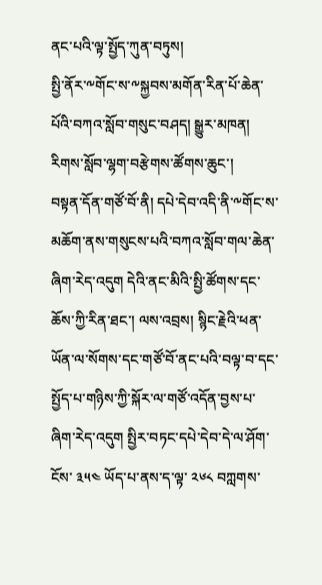ནང་པའི་ལྟ་སྤྱོད་ཀུན་བཏུས།
སྤྱི་ནོར་༸གོང་ས་༸སྐྱབས་མགོན་རིན་པོ་ཆེན་པོའི་བཀའ་སློབ་གསུང་བཤད། སྒྱུར་མཁན། རིགས་སློབ་ལྷག་བརྩེགས་ཚོགས་ཆུང་།
བསྟན་དོན་གཙོ་བོ་ནི། དཔེ་དེབ་འདི་ནི་༸གོང་ས་མཆོག་ནས་གསུངས་པའི་བཀའ་སློབ་གལ་ཆེན་ཞིག་རེད་འདུག དེའི་ནང་མིའི་སྤྱི་ཚོགས་དང་ཆོས་ཀྱི་རིན་ཐང་། ལས་འབྲས། སྙིང་རྗེའི་ཕན་ཡོན་ལ་སོགས་དང་གཙོ་བོ་ནང་པའི་བལྟ་བ་དང་སྤྱོད་པ་གཉིས་ཀྱི་སྐོར་ལ་གཙོ་འདོན་བྱས་པ་ཞིག་རེད་འདུག སྤྱིར་བཏང་དཔེ་དེབ་དེ་ལ་ཤོག་ངོས་ ༣༥༤ ཡོད་པ་ནས་ད་ལྟ་ ༢༦༨ བཀླགས་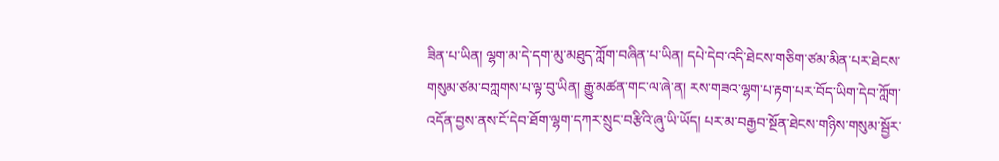ཟིན་པ་ཡིན། ལྷག་མ་དེ་དག་མུ་མཐུད་ཀློག་བཞིན་པ་ཡིན། དཔེ་དེབ་འདི་ཐེངས་གཅིག་ཙམ་མིན་པར་ཐེངས་གསུམ་ཙམ་བཀླགས་པ་ལྟ་བུ་ཡིན། རྒྱུ་མཚན་གང་ལ་ཞེ་ན། རས་གཟའ་ལྷག་པ་རྟག་པར་བོད་ཡིག་དེབ་ཀློག་འདོན་བྱས་ནས་ངོ་དེབ་ཐོག་ལྷག་དཀར་སྲུང་བརྩིའི་ཞུ་ཡི་ཡོད། པར་མ་བརྒྱབ་སྔོན་ཐེངས་གཉིས་གསུམ་སྦྱོར་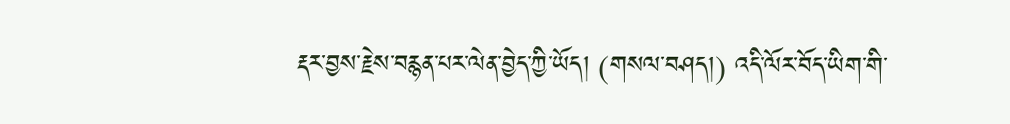རྡར་བྱས་རྗེས་བརྙན་པར་ལེན་བྱེད་ཀྱི་ཡོད། (གསལ་བཤད།) འདི་ལོར་བོད་ཡིག་གི་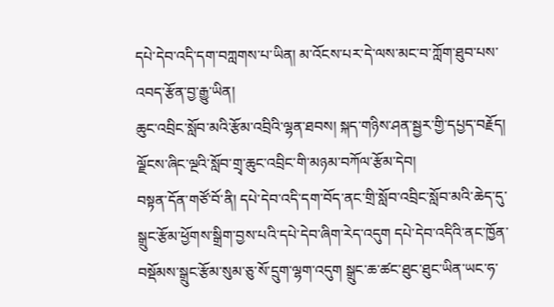དཔེ་དེབ་འདི་དག་བཀླགས་པ་ཡིན། མ་འོངས་པར་དེ་ལས་མང་བ་ཀློག་ཐུབ་པས་འབད་རྩོན་བྱ་རྒྱུ་ཡིན།
ཆུང་འབྲིང་སློབ་མའི་རྩོམ་འབྲིའི་ལྷན་ཐབས། སྐད་གཉིས་ཤན་སྦྱར་གྱི་དཔྱད་བརྗོད།
ལྗོངས་ཞིང་ལྔའི་སློབ་གྲྭ་ཆུང་འབྲིང་གི་མཉམ་བཀོལ་རྩོམ་དེབ།
བསྟན་དོན་གཙོ་བོ་ནི། དཔེ་དེབ་འདི་དག་བོད་ནང་གྲི་སློབ་འབྲིང་སློབ་མའི་ཆེད་དུ་སྒྲུང་རྩོམ་ཕྱོགས་སྒྲིག་བྱས་པའི་དཔེ་དེབ་ཞིག་རེད་འདུག དཔེ་དེབ་འདིའི་ནང་ཁྱོན་བསྡོམས་སྒྲུང་རྩོམ་སུམ་ཅུ་སོ་དྲུག་ལྷག་འདུག སྒྲུང་ཆ་ཚང་ཐུང་ཐུང་ཡིན་ཡང་ཧ་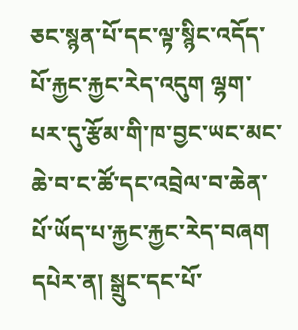ཅང་སྙན་པོ་དང་ལྟ་སྙིང་འདོད་པོ་རྐྱང་རྐྱང་རེད་འདུག ལྷག་པར་དུ་རྩོམ་གི་ཁ་བྱང་ཡང་མང་ཆེ་བ་ང་ཚོ་དང་འབྲེལ་བ་ཆེན་པོ་ཡོད་པ་རྐྱང་རྐྱང་རེད་བཞག དཔེར་ན། སྒྲུང་དང་པོ་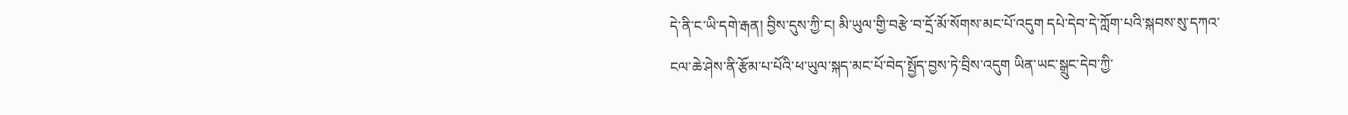དེ་ནི་ང་ཡི་དགེ་རྒན། བྱིས་དུས་ཀྱི་ང། མི་ཡུལ་གྱི་བརྩེ་བ་དྲོ་མོ་སོགས་མང་པོ་འདུག དཔེ་དེབ་དེ་ཀློག་པའི་སྐབས་སུ་དཀའ་ངལ་ཆེ་ཤེས་ནི་རྩོམ་པ་པོའི་ཕ་ཡུལ་སྐད་མང་པོ་བེད་སྤྱོད་བྱས་ཏེ་བྲིས་འདུག ཡིན་ཡང་སྒྲུང་དེབ་ཀྱི་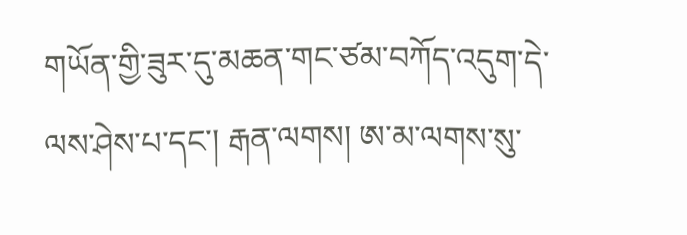གཡོན་གྱི་ཟུར་དུ་མཆན་གང་ཙམ་བཀོད་འདུག་དེ་ལས་ཤེས་པ་དང་། རྒན་ལགས། ཨ་མ་ལགས་སུ་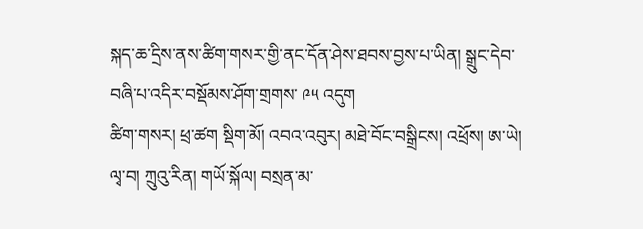སྐད་ཆ་དྲིས་ནས་ཚིག་གསར་གྱི་ནང་དོན་ཤེས་ཐབས་བྱས་པ་ཡིན། སྒྲུང་དེབ་བཞི་པ་འདིར་བསྡོམས་ཤོག་གྲགས་ ༩༥ འདུག
ཚིག་གསར། ཕྲ་ཚག སྡིག་མོ། འབའ་འབུར། མཐེ་བོང་བསྒྲིངས། འཕྲོས། ཨ་ཡེ། ལྭ་བ། ཀྲུའུ་རིན། གཡོ་སྐོལ། བསྲན་མ་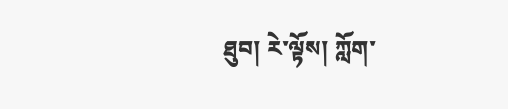ཐུབ། རེ་ལྟོས། ཀློག་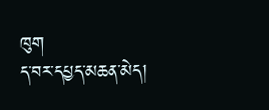ཁུག
ད་བར་དཔྱད་མཆན་མེད།